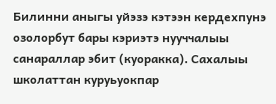Билинни аныгы уйэзэ кэтээн кердехпунэ озолорбут бары кэриэтэ нууччалыы санараллар эбит (куоракка). Сахалыы школаттан куруьуокпар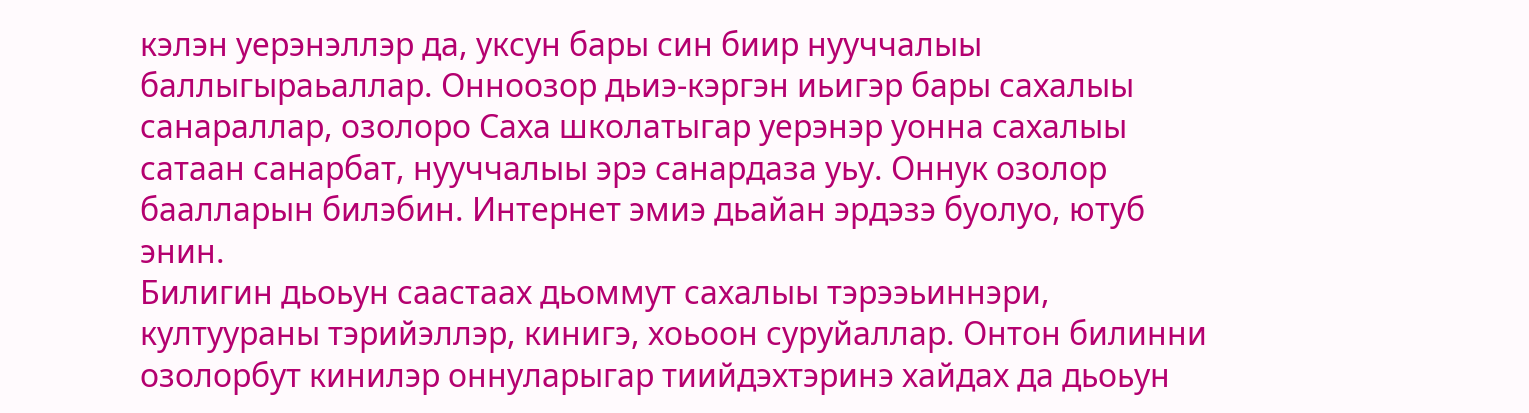кэлэн уерэнэллэр да, уксун бары син биир нууччалыы баллыгыраьаллар. Онноозор дьиэ-кэргэн иьигэр бары сахалыы санараллар, озолоро Саха школатыгар уерэнэр уонна сахалыы сатаан санарбат, нууччалыы эрэ санардаза уьу. Оннук озолор баалларын билэбин. Интернет эмиэ дьайан эрдэзэ буолуо, ютуб энин.
Билигин дьоьун саастаах дьоммут сахалыы тэрээьиннэри, култуураны тэрийэллэр, кинигэ, хоьоон суруйаллар. Онтон билинни озолорбут кинилэр оннуларыгар тиийдэхтэринэ хайдах да дьоьун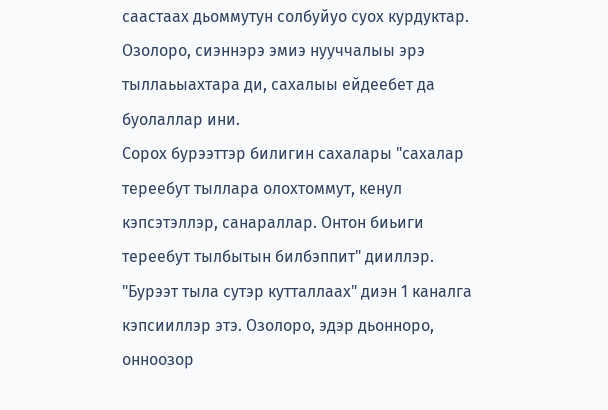саастаах дьоммутун солбуйуо суох курдуктар. Озолоро, сиэннэрэ эмиэ нууччалыы эрэ тыллаьыахтара ди, сахалыы ейдеебет да буолаллар ини.
Сорох бурээттэр билигин сахалары "сахалар тереебут тыллара олохтоммут, кенул кэпсэтэллэр, санараллар. Онтон биьиги тереебут тылбытын билбэппит" дииллэр. "Бурээт тыла сутэр кутталлаах" диэн 1 каналга кэпсииллэр этэ. Озолоро, эдэр дьонноро, онноозор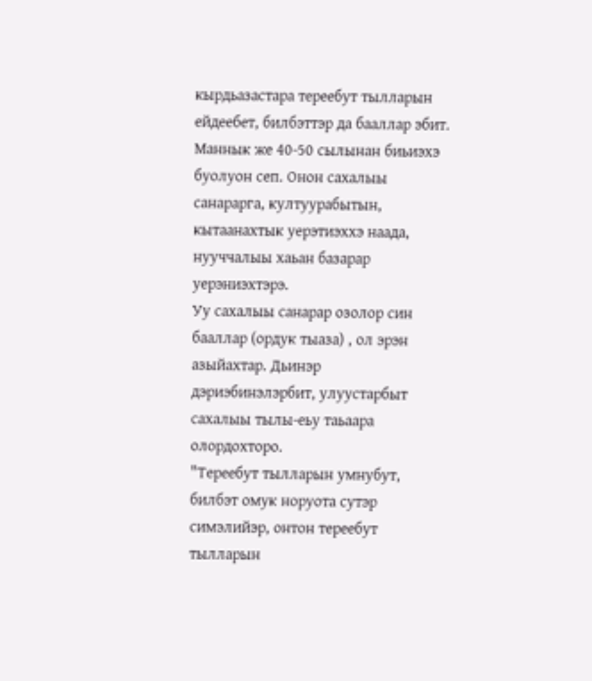кырдьазастара тереебут тылларын ейдеебет, билбэттэр да бааллар эбит. Маннык же 40-50 сылынан биьиэхэ буолуон сеп. Онон сахалыы санарарга, култуурабытын, кытаанахтык уерэтиэххэ наада, нууччалыы хаьан базарар уерэниэхтэрэ.
Уу сахалыы санарар озолор син бааллар (ордук тыаза) , ол эрэн азыйахтар. Дьинэр дэриэбинэлэрбит, улуустарбыт сахалыы тылы-еьу таьаара олордохторо.
"Тереебут тылларын умнубут, билбэт омук норуота сутэр симэлийэр, онтон тереебут тылларын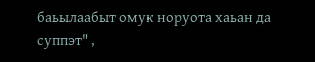баьылаабыт омук норуота хаьан да суппэт" ,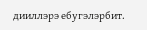дииллэрэ ебугэлэрбит.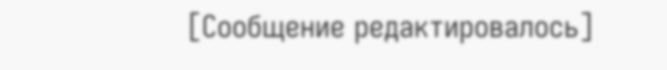[Сообщение редактировалось]